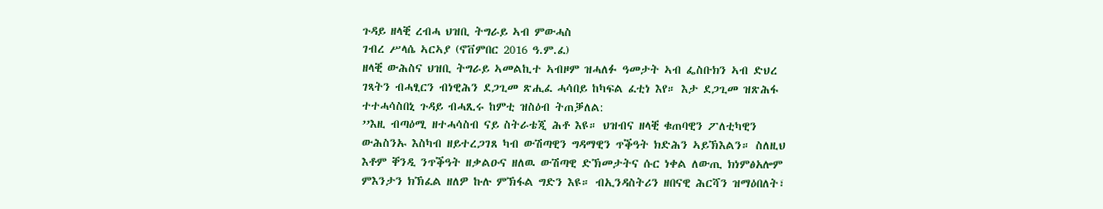ጉዳይ ዘላቒ ረብሓ ህዝቢ ትግራይ ኣብ ምውሓስ
ገብረ ሥላሴ ኣርኣያ (ኖቨምበር 2016 ዓ.ም.ፈ)
ዘላቒ ውሕስና ህዝቢ ትግራይ ኣመልኪተ ኣብዞም ዝሓለፉ ዓመታት ኣብ ፌስቡክን ኣብ ድህረ ገጻትን ብሓፂርን ብነዊሕን ደጋጊመ ጽሒፈ ሓሳበይ ከካፍል ፈቲነ እየ። እታ ደጋጊመ ዝጽሕፋ ተተሓሳስበኒ ጉዳይ ብሓጺሩ ከምቲ ዝስዕብ ትጠቓለል:
’’እዚ ብጣዕሚ ዘተሓሳስብ ናይ ስትራቴጂ ሕቶ እዩ። ህዝብና ዘላቒ ቁጠባዊን ፖለቲካዊን ውሕስንኡ እስካብ ዘይተረጋገጸ ካብ ውሽጣዊን ግዳማዊን ጥቕዓት ክድሕን ኣይኽእልን። ስለዚህ እቶም ቐንዲ ንጥቕዓት ዘቃልዑና ዘለዉ ውሽጣዊ ድኽመታትና ሱር ነቀል ለውጢ ክነምፅአሎም ምእንታን ክኽፈል ዘለዎ ኩሉ ምኽፋል ግድን እዩ። ብኢንዳስትሪን ዘበናዊ ሕርሻን ዝማዕበለት፣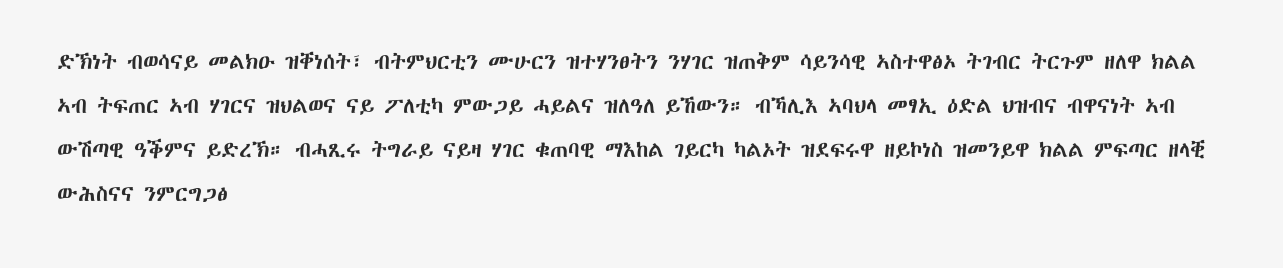ድኽነት ብወሳናይ መልክዑ ዝቐነሰት፣ ብትምህርቲን ሙሁርን ዝተሃንፀትን ንሃገር ዝጠቅም ሳይንሳዊ ኣስተዋፅኦ ትገብር ትርጉም ዘለዋ ክልል ኣብ ትፍጠር ኣብ ሃገርና ዝህልወና ናይ ፖለቲካ ምውጋይ ሓይልና ዝለዓለ ይኸውን። ብኻሊእ ኣባህላ መፃኢ ዕድል ህዝብና ብዋናነት ኣብ ውሽጣዊ ዓቕምና ይድረኽ። ብሓጺሩ ትግራይ ናይዛ ሃገር ቁጠባዊ ማእከል ገይርካ ካልኦት ዝደፍሩዋ ዘይኮነስ ዝመንይዋ ክልል ምፍጣር ዘላቒ ውሕስናና ንምርግጋፅ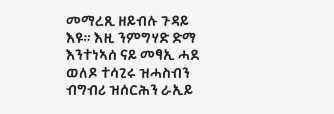መማረጺ ዘይብሉ ጉዳይ እዩ። እዚ ንምግሃድ ድማ እንተነኣሰ ናይ መፃኢ ሓደ ወለዶ ተሳጊሩ ዝሓስብን ብግብሪ ዝሰርሕን ራኢይ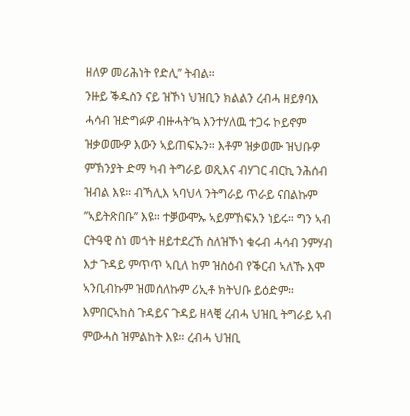ዘለዎ መሪሕነት የድሊ’’ ትብል።
ንዙይ ቕዱስን ናይ ዝኾነ ህዝቢን ክልልን ረብሓ ዘይፃባእ ሓሳብ ዝድግፉዎ ብዙሓት’ኳ እንተሃለዉ ተጋሩ ኮይኖም ዝቃወሙዎ እውን ኣይጠፍኡን። እቶም ዝቃወሙ ዝህቡዎ ምኽንያት ድማ ካብ ትግራይ ወጺእና ብሃገር ብርኪ ንሕሰብ ዝብል እዩ። ብኻሊእ ኣባህላ ንትግራይ ጥራይ ናበልኩም ’’ኣይትጽበቡ’’ እዩ። ተቓውሞኡ ኣይምኸፍአን ነይሩ። ግን ኣብ ርትዓዊ ስነ መጎት ዘይተደረኸ ስለዝኾነ ቁሩብ ሓሳብ ንምሃብ እታ ጉዳይ ምጥጥ ኣቢለ ከም ዝስዕብ የቕርብ ኣለኹ እሞ ኣንቢብኩም ዝመሰለኩም ሪኢቶ ክትህቡ ይዕድም።
እምበርኣከስ ጉዳይና ጉዳይ ዘላቒ ረብሓ ህዝቢ ትግራይ ኣብ ምውሓስ ዝምልከት እዩ። ረብሓ ህዝቢ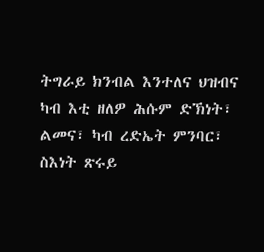ትግራይ ክንብል እንተለና ህዝብና ካብ እቲ ዘለዎ ሕሱም ድኽነት፣ ልመና፣ ካብ ረድኤት ምንባር፣ ስእነት ጽሩይ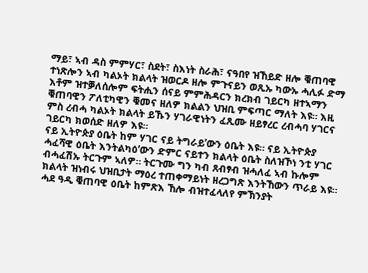ማይ፣ ኣብ ዳስ ምምሃር፣ ስደት፣ ስእነት ስራሕ፣ ናዓበየ ዝኸይድ ዘሎ ቑጠባዊ ተነጽሎን ኣብ ካልኦት ክልላት ዝወርዶ ዘሎ ምጉናይን ወጺኡ ካውኡ ሓሊፉ ድማ እቶም ዝተቓለሰሎም ፍትሒን ሰናይ ምምሕዳርን ክረክብ ገይርካ ዘተኣማን ቑጠባዊን ፖለቲካዊን ቑመና ዘለዎ ክልልን ህዝቢ ምፍጣር ማለት እዩ። እዚ ምስ ረብሓ ካልኦት ክልላት ይኹን ሃገራዊነትን ፈጺሙ ዘይፃረር ረብሓባ ሃገርና ገይርካ ክወሰድ ዘለዎ እዩ።
ናይ ኢትዮጵያ ዕቤት ከም ሃገር ናይ ትግራይ’ውን ዕቤት እዩ። ናይ ኢትዮጵያ ሓፈሻዊ ዕቤት እንትልካዕ’ውን ድምር ናይተን ክልላት ዕቤት ስለዝኾነ ንቲ ሃገር ብሓፈሽኡ ትርጉም ኣለዎ። ትርጉሙ ግን ካብ ጸብፃብ ዝሓለፈ ኣብ ኩሎም ክልላት ዝነብሩ ህዝቢታት ማዕረ ተጠቀማይነት ዘረጋግጽ እንትኸውን ጥራይ እዩ። ሓደ ዓዲ ቑጠባዊ ዕቤት ከምጽእ ኸሎ ብዝተፈላለየ ምኽንያት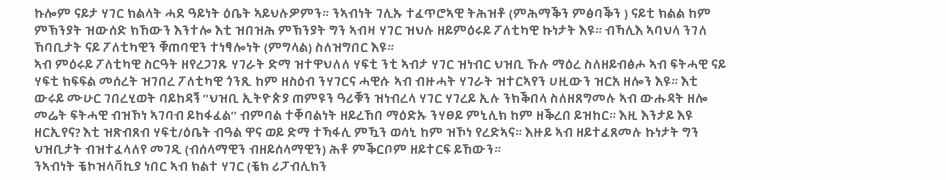ኩሎም ናይታ ሃገር ክልላት ሓደ ዓይነት ዕቤት ኣይህሉዎምን። ንኣብነት ገሊኡ ተፈጥሮኣዊ ትሕዝቶ (ምሕማቕን ምፅባቕን ) ናይቲ ክልል ከም ምኽንያት ዝውሰድ ክኸውን እንተሎ እቲ ዝበዝሕ ምኽንያት ግን ኣብዛ ሃገር ዝህሉ ዘይምዕሩይ ፖለቲካዊ ኩነታት እዩ። ብኻሊእ ኣባህላ ንገለ ኸባቢታት ናይ ፖለቲካዊን ቑጠባዊን ተነፃሎነት (ምግላል) ስለዝግበር እዩ።
ኣብ ምዕሩይ ፖለቲካዊ ስርዓት ዘየረጋገጹ ሃገራት ድማ ዝተዋህለለ ሃፍቲ ንቲ ኣብታ ሃገር ዝነብር ህዝቢ ኹሉ ማዕረ ስለዘይብፅሖ ኣብ ፍትሓዊ ናይ ሃፍቲ ክፍፍል መሰረት ዝገበረ ፖለቲካዊ ጎንጺ ከም ዘስዕብ ንሃገርና ሓዊሱ ኣብ ብዙሓት ሃገራት ዝተርኣየን ሀዚውን ዝርአ ዘሎን እዩ። እቲ ውሩይ ሙሁር ገበረሂወት ባይከዳኝ ’’ህዝቢ ኢትዮጵያ ጠምዩን ዓሪቑን ዝነብረላ ሃገር ሃገረይ ኢሉ ንክቕበላ ስለዘጸግመሉ ኣብ ውሑዳት ዘሎ መሬት ፍትሓዊ ብዝኾነ ኣገባብ ይከፋፈል’’ ብምባል ተቐባልነት ዘይረኸበ ማዕድኡ ንሃፀይ ምኒሊክ ከም ዘቕረበ ይዝከር። እዚ እንታይ እዩ ዘርኢየና? እቲ ዝጽብጸብ ሃፍቲ/ዕቤት ብዓል ዋና ወይ ድማ ተኻፋሊ ምዃን ወሳኒ ከም ዝኾነ የረድኣና። እዙይ ኣብ ዘይተፈጸመሉ ኩነታት ግን ህዝቢታት ብዝተፈላለየ መገዲ (ብሰላማዊን ብዘይሰላማዊን) ሕቶ ምቕርቦም ዘይተርፍ ይኸውን።
ንኣብነት ቼኮዝላቫኪያ ነበር ኣብ ክልተ ሃገር (ቼክ ሪፓብሊክን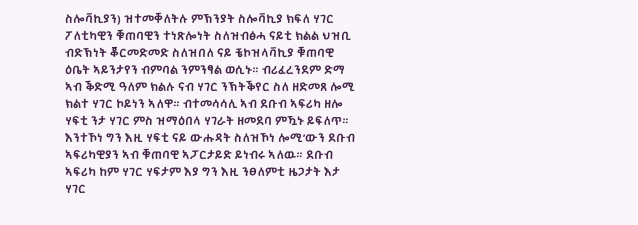ስሎቫኪያን) ዝተመቐለትሉ ምኽንያት ስሎቫኪያ ክፍለ ሃገር ፖለቲካዊን ቑጠባዊን ተነጽሎነት ስለዝብፅሓ ናይቲ ክልል ህዝቢ ብድኽነት ቖርመድመድ ስለዝበለ ናይ ቼኮዝላቫኪያ ቑጠባዊ ዕቤት ኣይንታየን ብምባል ንምንፃል ወሲኑ። ብሪፈረንደም ድማ ኣብ ቕድሚ ዓለም ክልሉ ናብ ሃገር ንኽትቕየር ስለ ዘድመጸ ሎሚ ክልተ ሃገር ኮይነን ኣለዋ። ብተመሳሳሊ ኣብ ደቡብ ኣፍሪካ ዘሎ ሃፍቲ ንታ ሃገር ምስ ዝማዕበላ ሃገራት ዘመደባ ምዃኑ ይፍለጥ። እንተኾነ ግን እዚ ሃፍቲ ናይ ውሑዳት ስለዝኾነ ሎሚ’ውን ደቡብ ኣፍሪካዊያን ኣብ ቑጠባዊ ኣፓርታይድ ይነብሩ ኣለዉ። ደቡብ ኣፍሪካ ከም ሃገር ሃፍታም እያ ግን እዚ ንፀለምቲ ዜጋታት እታ ሃገር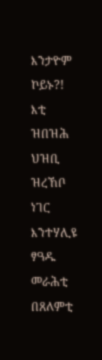እንታዮም ኮይኑ?! እቲ ዝበዝሕ ህዝቢ ዝረኸቦ ነገር እንተሃሊዩ ፃዓዱ መራሕቲ በጸለምቲ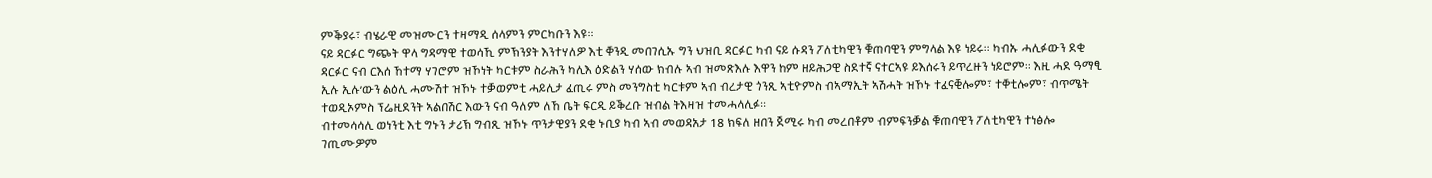ምቕያሩ፣ ብሄራዊ መዝሙርን ተዛማዲ ሰላምን ምርካቡን እዩ።
ናይ ዳርፉር ግጭት ዋላ ግዳማዊ ተወሳኺ ምኽንያት እንተሃለዎ እቲ ቐንዲ መበገሲኡ ግን ህዝቢ ዳርፉር ካብ ናይ ሱዳን ፖለቲካዊን ቑጠባዊን ምግላል እዩ ነይሩ። ካብኡ ሓሊፉውን ደቂ ዳርፉር ናብ ርእሰ ኸተማ ሃገሮም ዝኾነት ካርቱም ስራሕን ካሊእ ዕድልን ሃሰው ክብሉ ኣብ ዝመጽእሉ እዋን ከም ዘይሕጋዊ ስደተኛ ናተርኣዩ ይእሰሩን ይጥረዙን ነይሮም። እዚ ሓደ ዓማፂ ኢሉ ኢሉ’ውን ልዕሊ ሓሙሽተ ዝኾኑ ተቓወምቲ ሓይሊታ ፈጢሩ ምስ መንግስቲ ካርቱም ኣብ ብረታዊ ጎንጺ ኣቲዮምስ ብኣማኢት ኣሽሓት ዝኾኑ ተፈናቒሎም፣ ተቐቲሎም፣ ብጥሜት ተወዲኦምስ ፕሬዚደንት ኣልበሽር እውን ናብ ዓለም ለኸ ቤት ፍርዲ ይቕረቡ ዝብል ትእዛዝ ተመሓላሊፉ።
ብተመሳሳሊ ወነንቲ እቲ ግኑን ታሪኽ ግብጺ ዝኾኑ ጥንታዊያን ደቂ ኑቢያ ካብ ኣብ መወዳአታ 18 ክፍለ ዘበን ጀሚሩ ካብ መረበቶም ብምፍንቓል ቑጠባዊን ፖለቲካዊን ተነፅሎ ገጢሙዎም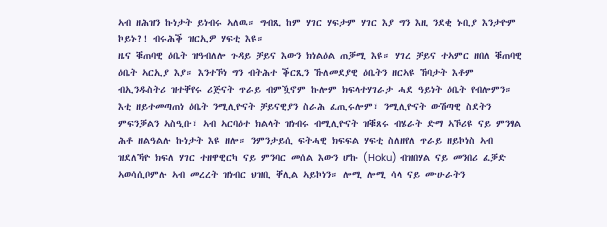ኣብ ዘሕዝን ኩነታት ይነብሩ ኣለዉ። ግብጺ ከም ሃገር ሃፍታም ሃገር እያ ግን እዚ ንደቂ ኑቢያ እንታዮም ኮይኑ?! ብሩሕቕ ዝርኢዎ ሃፍቲ እዩ።
ዜና ቑጠባዊ ዕቤት ዝዓብለሎ ጉዳይ ቻይና እውን ክነልዕል ጠቓሚ እዩ። ሃገረ ቻይና ተኣምር ዘበለ ቑጠባዊ ዕቤት ኣርኢያ እያ። እንተኾነ ግን ብትሕተ ቕርጺን ኹለመደያዊ ዕቤትን ዘርኣዩ ኸባታት እቶም ብኢንዱስትሪ ዝተቐየሩ ሪጅናት ጥራይ ብምዃኖም ኩሎም ክፍላተሃገራታ ሓደ ዓይነት ዕቤት የብሎምን። እቲ ዘይተመጣጠነ ዕቤት ንሚሊዮናት ቻይናዊያን ስራሕ ፈጢሩሎም፣ ንሚሊዮናት ውሽጣዊ ስደትን ምፍንቓልን ኣስዒቡ፣ ኣብ ኣርባዕተ ክልላት ዝነብሩ ብሚሊዮናት ዝቑጸሩ ብሄራት ድማ ኣኾሪዩ ናይ ምንፃል ሕቶ ዘልዓልሉ ኩነታት እዩ ዘሎ። ንምንታይሲ ፍትሓዊ ክፍፍል ሃፍቲ ስለዘየለ ጥራይ ዘይኮነስ ኣብ ዝደለኻዮ ክፍለ ሃገር ተዘዋዊርካ ናይ ምንባር መሰል እውን ሆኩ (Hoku) ብዝበሃል ናይ መንበሪ ፈቓድ ኣወሳሲቦምሉ ኣብ መረረት ዝነብር ህዝቢ ቐሊል ኣይኮነን። ሎሚ ሎሚ ሳላ ናይ ሙሁራትን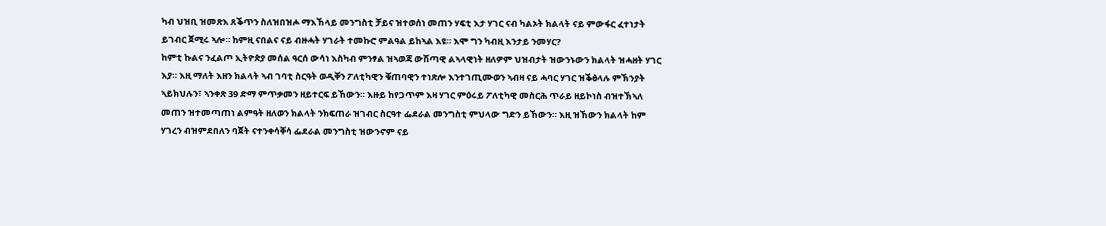ካብ ህዝቢ ዝመጽእ ጸቕጥን ስለዝበዝሖ ማእኸላይ መንግስቲ ቻይና ዝተወሰነ መጠን ሃፍቲ እታ ሃገር ናብ ካልኦት ክልላት ናይ ምውፋር ፈተነታት ይገብር ጀሚሩ ኣሎ። ከምዚ ናበልና ናይ ብዙሓት ሃገራት ተመኩሮ ምልዓል ይከኣል እዩ። እሞ ግን ካብዚ እንታይ ንመሃር?
ከምቲ ኩልና ንፈልጦ ኢትዮጵያ መሰል ዓርሰ ውሳነ እስካብ ምንፃል ዝኣወጃ ውሽጣዊ ልኣላዊነት ዘለዎም ህዝብታት ዝውንኑውን ክልላት ዝሓዘት ሃገር እያ። እዚ ማለት እዘን ክልላት ኣብ ገባቲ ስርዓት ወዲቐን ፖለቲካዊን ቑጠባዊን ተነጽሎ እንተገጢሙወን ኣብዛ ናይ ሓባር ሃገር ዝቕፅላሉ ምኽንያት ኣይክህሉን፣ ኣንቀጽ 39 ድማ ምጥቃመን ዘይተርፍ ይኸውን። እዙይ ከየጋጥም እዛ ሃገር ምዕሩይ ፖለቲካዊ መስርሕ ጥራይ ዘይኮነስ ብዝተኽኣለ መጠን ዝተመጣጠነ ልምዓት ዘለወን ክልላት ንክፍጠራ ዝገብር ስርዓተ ፌደራል መንግስቲ ምህላው ግድን ይኸውን። እዚ ዝኸውን ክልላት ከም ሃገረን ብዝምደበለን ባጀት ናተንቀሳቐሳ ፌደራል መንግስቲ ዝውንኖም ናይ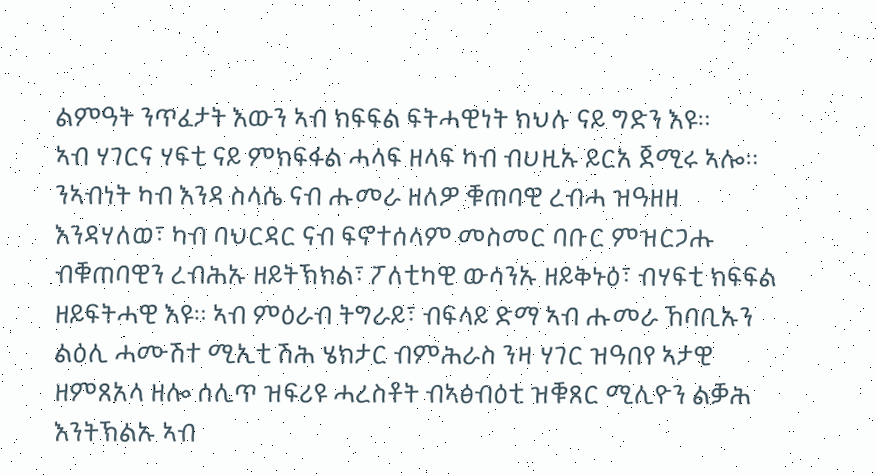ልምዓት ንጥፈታት እውን ኣብ ክፍፍል ፍትሓዊነት ክህሉ ናይ ግድን እዩ።
ኣብ ሃገርና ሃፍቲ ናይ ምክፍፋል ሓላፍ ዘላፍ ካብ ብሀዚኡ ይርአ ጀሚሩ ኣሎ። ንኣብነት ካብ እንዳ ስላሴ ናብ ሑመራ ዘለዎ ቑጠባዊ ረብሓ ዝዓዘዘ እንዳሃለወ፣ ካብ ባህርዳር ናብ ፍኖተሰላም መስመር ባቡር ምዝርጋሑ ብቑጠባዊን ረብሕኡ ዘይትኽክል፣ ፖለቲካዊ ውሳንኡ ዘይቅኑዕ፣ ብሃፍቲ ክፍፍል ዘይፍትሓዊ እዩ። ኣብ ምዕራብ ትግራይ፣ ብፍላይ ድማ ኣብ ሑመራ ኸባቢኡን ልዕሊ ሓሙሽተ ሚኢቲ ሽሕ ሄክታር ብምሕራስ ንዛ ሃገር ዝዓበየ ኣታዊ ዘምጸአላ ዘሎ ሰሊጥ ዝፍሪዩ ሓረስቶት ብኣፅብዕቲ ዝቑጸር ሚሊዮን ልቓሕ እንትኽልኡ ኣብ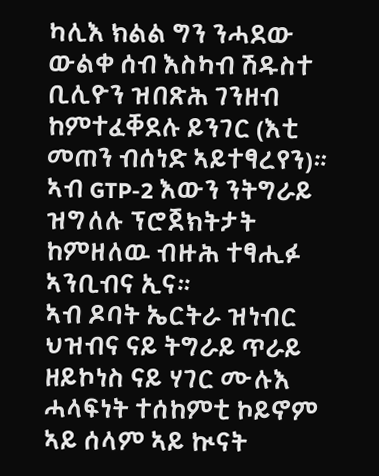ካሊእ ክልል ግን ንሓደው ውልቀ ሰብ እስካብ ሽዱስተ ቢሊዮን ዝበጽሕ ገንዘብ ከምተፈቐደሉ ይንገር (እቲ መጠን ብሰነድ ኣይተፃረየን)። ኣብ GTP-2 እውን ንትግራይ ዝግለሉ ፕሮጀክትታት ከምዘለዉ ብዙሕ ተፃሒፉ ኣንቢብና ኢና።
ኣብ ዶባት ኤርትራ ዝነብር ህዝብና ናይ ትግራይ ጥራይ ዘይኮነስ ናይ ሃገር ሙሉእ ሓላፍነት ተሰከምቲ ኮይኖም ኣይ ሰላም ኣይ ኲናት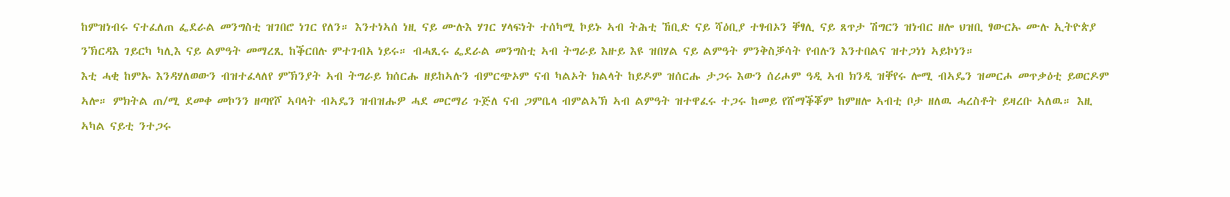ከምዝነብሩ ናተፈለጠ ፌደራል መንግስቲ ዝገበሮ ነገር የለን። እንተነኣሰ ነዚ ናይ ሙሉእ ሃገር ሃላፍነት ተሰካሚ ኮይኑ ኣብ ትሕቲ ኸቢድ ናይ ሻዕቢያ ተፃብኦን ቐፃሊ ናይ ጸጥታ ሽግርን ዝነብር ዘሎ ህዝቢ ፃውርኡ ሙሉ ኢትዮጵያ ንኽርዳእ ገይርካ ካሊእ ናይ ልምዓት መማረጺ ከቕርበሉ ምተገብአ ነይሩ። ብሓጺሩ ፌደራል መንግስቲ ኣብ ትግራይ እዙይ እዩ ዝበሃል ናይ ልምዓት ምንቅስቓሳት የብሉን እንተበልና ዝተጋነነ ኣይኮነን።
እቲ ሓቂ ከምኡ እንዳሃለወውን ብዝተፈላለየ ምኽንያት ኣብ ትግራይ ክሰርሑ ዘይከኣሉን ብምርጭኦም ናብ ካልኦት ክልላት ከይዶም ዝሰርሑ ታጋሩ እውን ሰሪሖም ዓዲ ኣብ ክንዲ ዝቐየሩ ሎሚ ብኣዴን ዝመርሖ መጥቃዕቲ ይወርዶም ኣሎ። ምክትል ጠ/ሚ ደመቀ መኮንን ዘጣየሾ ኣባላት ብኣዴን ዝብዝሑዎ ሓደ መርማሪ ጉጅለ ናብ ጋምቤላ ብምልኣኽ ኣብ ልምዓት ዝተዋፈሩ ተጋሩ ከመይ የሸማቕቖም ከምዘሎ ኣብቲ ቦታ ዘለዉ ሓረስቶት ይዛረቡ ኣለዉ። እዚ ኣካል ናይቲ ንተጋሩ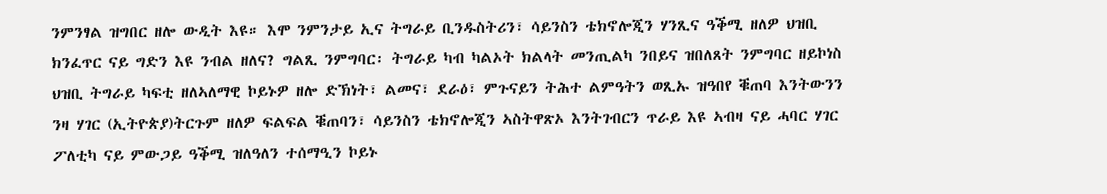ንምንፃል ዝግበር ዘሎ ውዲት እዩ። እሞ ንምንታይ ኢና ትግራይ ቢንዱስትሪን፣ ሳይንስን ቴክኖሎጂን ሃንጺና ዓቕሚ ዘለዎ ህዝቢ ክንፈጥር ናይ ግድን እዩ ንብል ዘለና? ግልጺ ንምግባር፡ ትግራይ ካብ ካልኦት ክልላት መንጢልካ ንበይና ዝበለጸት ንምግባር ዘይኮነስ ህዝቢ ትግራይ ካፍቲ ዘለኣለማዊ ኮይኑዎ ዘሎ ድኽነት፣ ልመና፣ ደራዕ፣ ምጉናይን ትሕተ ልምዓትን ወጺኡ ዝዓበየ ቑጠባ እንትውንን ንዛ ሃገር (ኢትዮጵያ)ትርጉም ዘለዎ ፍልፍል ቑጠባን፣ ሳይንስን ቴክኖሎጂን ኣስትዋጽኦ እንትገብርን ጥራይ እዩ ኣብዛ ናይ ሓባር ሃገር ፖለቲካ ናይ ምውጋይ ዓቕሚ ዝለዓለን ተሰማዒን ኮይኑ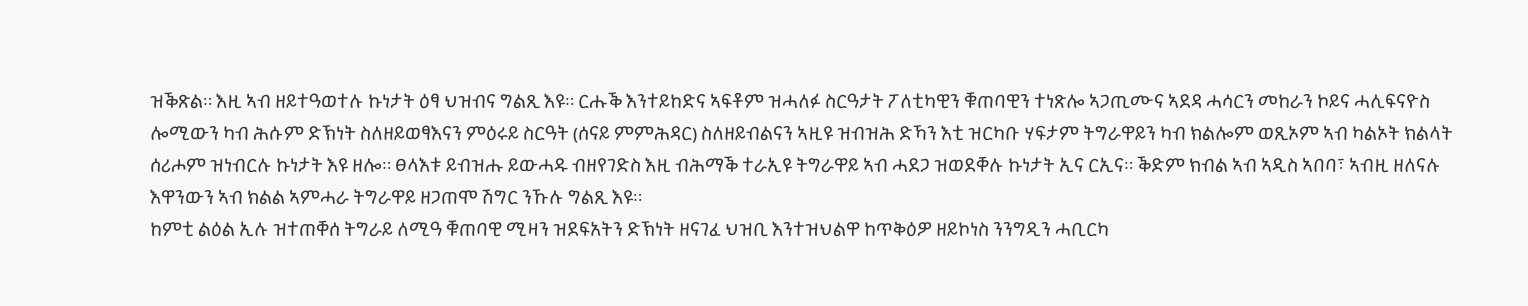ዝቕጽል። እዚ ኣብ ዘይተዓወተሉ ኩነታት ዕፃ ህዝብና ግልጺ እዩ። ርሑቕ እንተይከድና ኣፍቶም ዝሓለፉ ስርዓታት ፖለቲካዊን ቑጠባዊን ተነጽሎ ኣጋጢሙና ኣደዳ ሓሳርን መከራን ኮይና ሓሊፍናዮስ ሎሚውን ካብ ሕሱም ድኽነት ስለዘይወፃእናን ምዕሩይ ስርዓት (ሰናይ ምምሕዳር) ስለዘይብልናን ኣዚዩ ዝብዝሕ ድኻን እቲ ዝርካቡ ሃፍታም ትግራዋይን ካብ ክልሎም ወጺኦም ኣብ ካልኦት ክልላት ሰሪሖም ዝነብርሉ ኩነታት እዩ ዘሎ። ፀላእቱ ይብዝሑ ይውሓዱ ብዘየገድስ እዚ ብሕማቕ ተራኢዩ ትግራዋይ ኣብ ሓደጋ ዝወደቐሉ ኩነታት ኢና ርኢና። ቕድም ክብል ኣብ ኣዲስ ኣበባ፣ ኣብዚ ዘለናሉ እዋንውን ኣብ ክልል ኣምሓራ ትግራዋይ ዘጋጠሞ ሽግር ንኹሉ ግልጺ እዩ።
ከምቲ ልዕል ኢሉ ዝተጠቐሰ ትግራይ ለሚዓ ቑጠባዊ ሚዛን ዝደፍአትን ድኽነት ዘናገፈ ህዝቢ እንተዝህልዋ ከጥቅዕዎ ዘይኮነስ ንንግዲን ሓቢርካ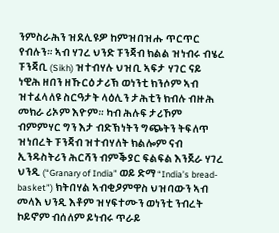ንምስራሕን ዝደሊዩዎ ከምዝበዝሑ ጥርጥር የብሉን። ኣብ ሃገረ ህንድ ፑንጃብ ክልል ዝነብሩ ብሄረ ፑንጃቢ (Sikh) ዝተብሃሉ ህዝቢ ኣፍታ ሃገር ናይ ነዊሕ ዘበን ዘኹርዕ ታሪኽ ወነንቲ ክንሶም ኣብ ዝተፈላለዩ ስርዓታት ላዕሊን ታሕቲን ክብሉ ብዙሕ መክራ ሪኦም እዮም። ካብ ሕሉፍ ታሪኾም ብምምሃር ግን እታ ብድኽነትን ግጭትን ትፍለጥ ዝነበረት ፑንጃብ ዝተብሃለት ክልሎም ናብ ኢንዱስትሪን ሕርሻን ብምቕያር ፍልፍል እንጀራ ሃገረ ህንዲ (“Granary of India” ወይ ድማ “India’s bread-basket”) ክትበሃል ኣብቂዖምዋስ ህዝባውን ኣብ መላእ ህንዲ እቶም ዝሃፍተሙን ወነንቲ ንብረት ኮይኖም ብሰለም ይነብሩ ጥራይ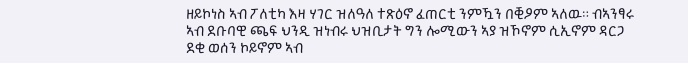ዘይኮነስ ኣብ ፖለቲካ እዛ ሃገር ዝለዓለ ተጽዕኖ ፈጠርቲ ንምዃን በቒዖም ኣለዉ። ብኣንፃሩ ኣብ ደቡባዊ ጫፍ ህንዲ ዝነብሩ ህዝቢታት ግን ሎሚውን ኣያ ዝኾኖም ሲኢኖም ዳርጋ ደቂ ወሰን ኮይኖም ኣብ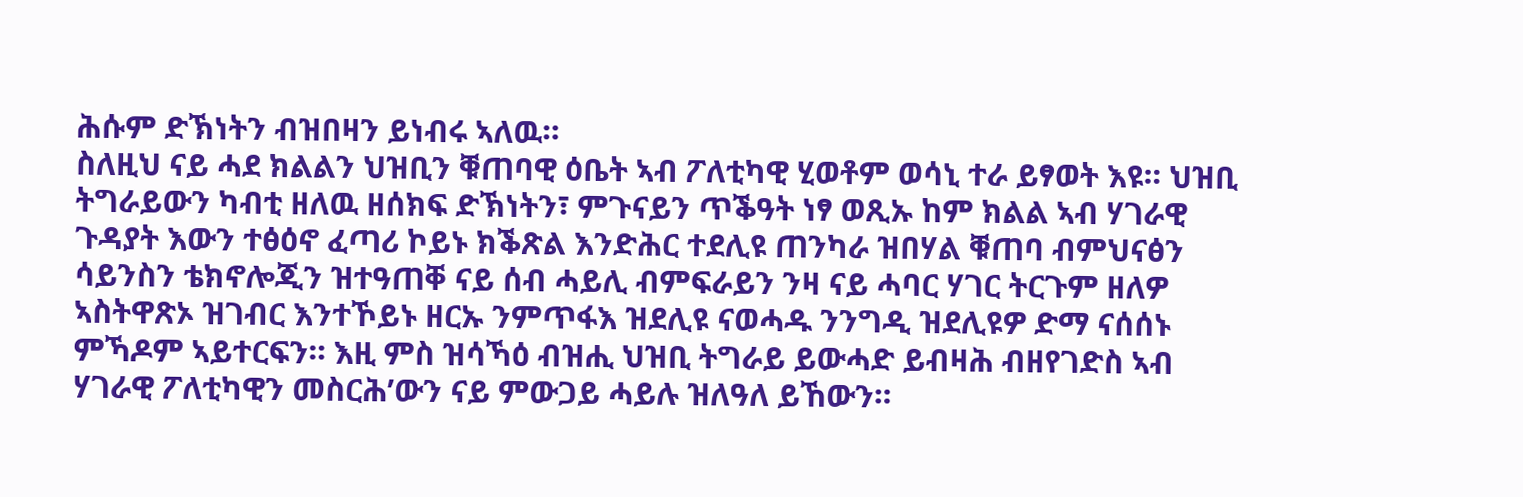ሕሱም ድኽነትን ብዝበዛን ይነብሩ ኣለዉ።
ስለዚህ ናይ ሓደ ክልልን ህዝቢን ቑጠባዊ ዕቤት ኣብ ፖለቲካዊ ሂወቶም ወሳኒ ተራ ይፃወት እዩ። ህዝቢ ትግራይውን ካብቲ ዘለዉ ዘሰክፍ ድኽነትን፣ ምጉናይን ጥቕዓት ነፃ ወጺኡ ከም ክልል ኣብ ሃገራዊ ጉዳያት እውን ተፅዕኖ ፈጣሪ ኮይኑ ክቕጽል እንድሕር ተደሊዩ ጠንካራ ዝበሃል ቑጠባ ብምህናፅን ሳይንስን ቴክኖሎጂን ዝተዓጠቐ ናይ ሰብ ሓይሊ ብምፍራይን ንዛ ናይ ሓባር ሃገር ትርጉም ዘለዎ ኣስትዋጽኦ ዝገብር እንተኾይኑ ዘርኡ ንምጥፋእ ዝደሊዩ ናወሓዱ ንንግዲ ዝደሊዩዎ ድማ ናሰሰኑ ምኻዶም ኣይተርፍን። እዚ ምስ ዝሳኻዕ ብዝሒ ህዝቢ ትግራይ ይውሓድ ይብዛሕ ብዘየገድስ ኣብ ሃገራዊ ፖለቲካዊን መስርሕ’ውን ናይ ምውጋይ ሓይሉ ዝለዓለ ይኸውን።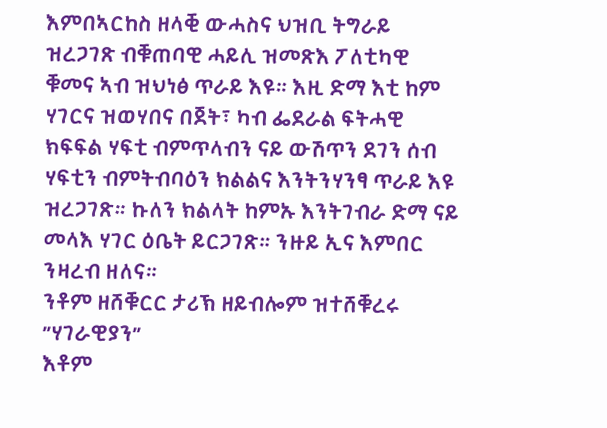እምበኣርከስ ዘላቒ ውሓስና ህዝቢ ትግራይ ዝረጋገጽ ብቑጠባዊ ሓይሊ ዝመጽእ ፖለቲካዊ ቑመና ኣብ ዝህነፅ ጥራይ እዩ። እዚ ድማ እቲ ከም ሃገርና ዝወሃበና በጀት፣ ካብ ፌደራል ፍትሓዊ ክፍፍል ሃፍቲ ብምጥላብን ናይ ውሽጥን ደገን ሰብ ሃፍቲን ብምትብባዕን ክልልና እንትንሃንፃ ጥራይ እዩ ዝረጋገጽ። ኩለን ክልላት ከምኡ እንትገብራ ድማ ናይ መላእ ሃገር ዕቤት ይርጋገጽ። ንዙይ ኢና እምበር ንዛረብ ዘለና።
ንቶም ዘሸቑርር ታሪኽ ዘይብሎም ዝተሸቑረሩ ’’ሃገራዊያን’’
እቶም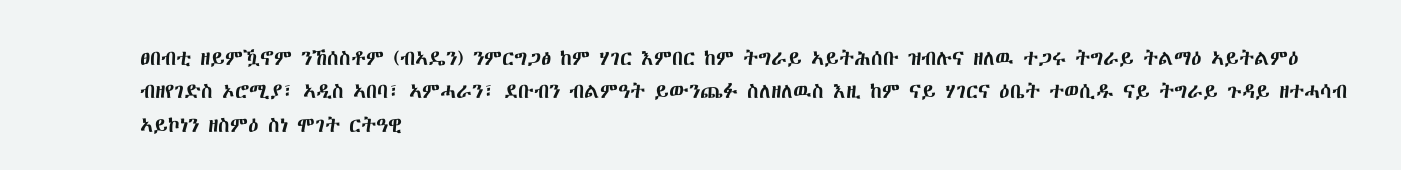ፀበብቲ ዘይምዃኖም ንኸሰስቶም (ብኣዴን) ንምርግጋፅ ከም ሃገር እምበር ከም ትግራይ ኣይትሕሰቡ ዝብሉና ዘለዉ ተጋሩ ትግራይ ትልማዕ ኣይትልምዕ ብዘየገድስ ኦሮሚያ፣ ኣዲስ ኣበባ፣ ኣምሓራን፣ ደቡብን ብልምዓት ይውንጨፉ ስለዘለዉስ እዚ ከም ናይ ሃገርና ዕቤት ተወሲዱ ናይ ትግራይ ጉዳይ ዘተሓሳብ ኣይኮነን ዘስምዕ ስነ ሞገት ርትዓዊ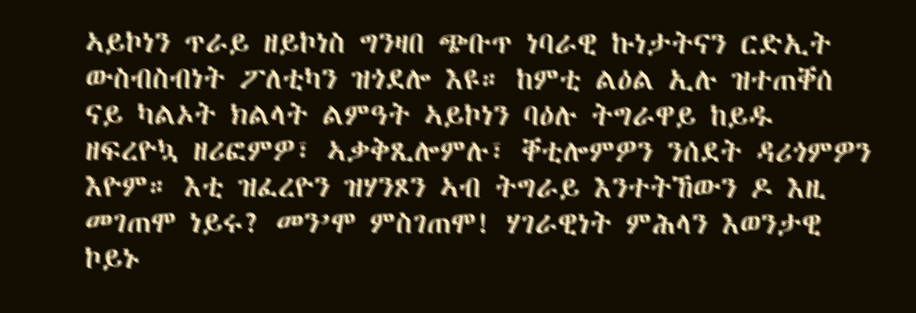ኣይኮነን ጥራይ ዘይኮነስ ግንዛበ ጭቡጥ ነባራዊ ኩነታትናን ርድኢት ውስብስብነት ፖለቲካን ዝጎደሎ እዩ። ከምቲ ልዕል ኢሉ ዝተጠቐሰ ናይ ካልኦት ክልላት ልምዓት ኣይኮነን ባዕሉ ትግራዋይ ከይዱ ዘፍረዮኳ ዘሪፎምዎ፣ ኣቃቅጺሎምሉ፣ ቐቲሎምዎን ንሰደት ዳሪጎምዎን እዮም። እቲ ዝፈረዮን ዝሃንጾን ኣብ ትግራይ እንተትኸውን ዶ እዚ መገጠሞ ነይሩ? መን’ሞ ምስገጠሞ! ሃገራዊነት ምሕላን እወንታዊ ኮይኑ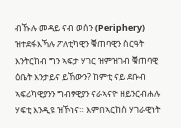ብኹሉ መዳይ ናብ ወሰን (Periphery) ዝተደፋእኻሉ ፖለቲካዊን ቑጠባዊን ስርዓት እንትርከብ ግን ኣፍታ ሃገር ዝምዝገብ ቑጠባዊ ዕቤት እንታይና ይኸውን? ከምቲ ናይ ደቡብ ኣፍሪካዊያንን ግብፃዊያን ናራኣናዮ ዘይንርብሐሉ ሃፍቲ እንዲዩ ዝኾነና። እምበኣርከስ ሃገራዊነት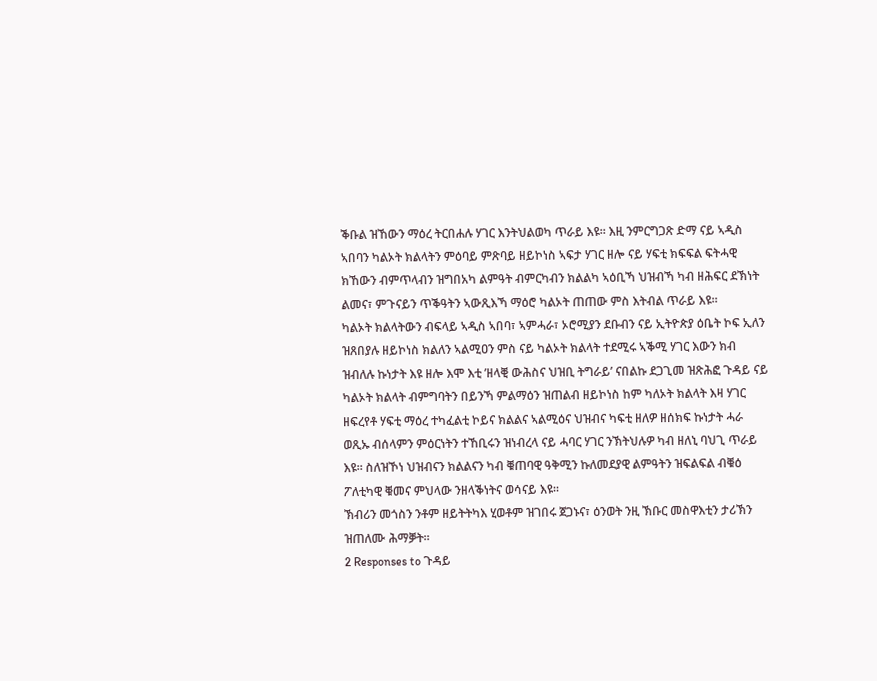ቕቡል ዝኸውን ማዕረ ትርበሐሉ ሃገር እንትህልወካ ጥራይ እዩ። እዚ ንምርግጋጽ ድማ ናይ ኣዲስ ኣበባን ካልኦት ክልላትን ምዕባይ ምጽባይ ዘይኮነስ ኣፍታ ሃገር ዘሎ ናይ ሃፍቲ ክፍፍል ፍትሓዊ ክኸውን ብምጥላብን ዝግበአካ ልምዓት ብምርካብን ክልልካ ኣዕቢኻ ህዝብኻ ካብ ዘሕፍር ደኽነት ልመና፣ ምጉናይን ጥቕዓትን ኣውጺእኻ ማዕሮ ካልኦት ጠጠው ምስ እትብል ጥራይ እዩ።
ካልኦት ክልላትውን ብፍላይ ኣዲስ ኣበባ፣ ኣምሓራ፣ ኦሮሚያን ደቡብን ናይ ኢትዮጵያ ዕቤት ኮፍ ኢለን ዝጸበያሉ ዘይኮነስ ክልለን ኣልሚዐን ምስ ናይ ካልኦት ክልላት ተደሚሩ ኣቕሚ ሃገር እውን ክብ ዝብለሉ ኩነታት እዩ ዘሎ እሞ እቲ ’ዘላቒ ውሕስና ህዝቢ ትግራይ’ ናበልኩ ደጋጊመ ዝጽሕፎ ጉዳይ ናይ ካልኦት ክልላት ብምግባትን በይንኻ ምልማዕን ዝጠልብ ዘይኮነስ ከም ካለኦት ክልላት እዛ ሃገር ዘፍረየቶ ሃፍቲ ማዕረ ተካፈልቲ ኮይና ክልልና ኣልሚዕና ህዝብና ካፍቲ ዘለዎ ዘሰክፍ ኩነታት ሓራ ወጺኡ ብሰላምን ምዕርነትን ተኸቢሩን ዝነብረላ ናይ ሓባር ሃገር ንኽትህሉዎ ካብ ዘለኒ ባህጊ ጥራይ እዩ። ስለዝኾነ ህዝብናን ክልልናን ካብ ቑጠባዊ ዓቅሚን ኩለመደያዊ ልምዓትን ዝፍልፍል ብቑዕ ፖለቲካዊ ቑመና ምህላው ንዘላቕነትና ወሳናይ እዩ።
ኽብሪን መጎስን ንቶም ዘይትትካእ ሂወቶም ዝገበሩ ጀጋኑና፣ ዕንወት ንዚ ኽቡር መስዋእቲን ታሪኽን ዝጠለሙ ሕማቓት።
2 Responses to ጉዳይ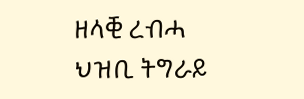ዘላቒ ረብሓ ህዝቢ ትግራይ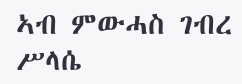ኣብ ምውሓስ ገብረ ሥላሴ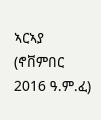ኣርኣያ (ኖቨምበር 2016 ዓ.ም.ፈ)